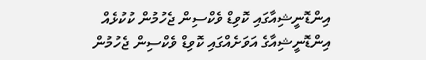އިންޑޮނީޝިއާގައި ކޮވިޑް ވެކްސިން ޖެހުމުން ކުކުޅެއް
އިންޑޮނީޝިއާގެ އަވަށެއްގައި ކޮވިޑް ވެކްސިން ޖެހުމުން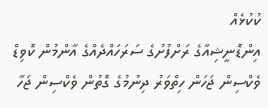ކުކުޅެއް
އިންޑޮނީޝިއާގެ ރަށްފުށުގެ ސަރަހައްދެއްގެ އާންމުން ކޮވިޑް ވެކްސިން ޖަހަން ހިތްވަރު ދިނުމުގެ ގޮތުން ވެކްސިން ޖަހާ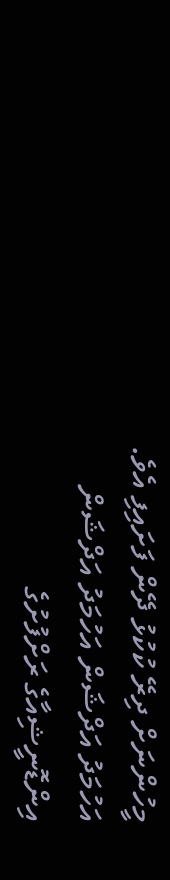މީހުންނަށް ދިރޭ ކުކުޅު ދޭން ފަށައިފި އެވެ.
އަހުމަދު އަދްޝަން އަހުމަދު އަދްޝަން
އިންޑޮނީޝިއާގެ ރަށްފުށުގެ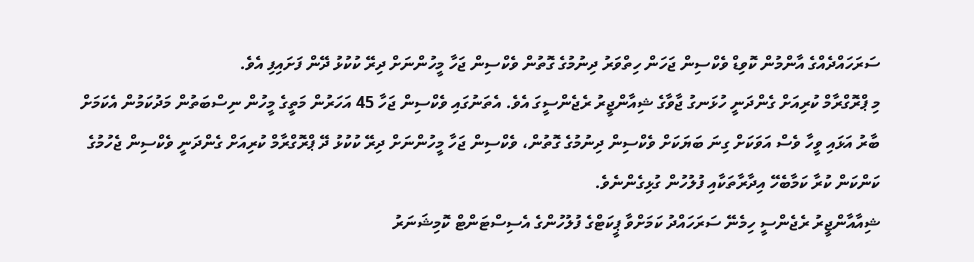ސަރަހައްދެއްގެ އާންމުން ކޮވިޑް ވެކްސިން ޖަހަން ހިތްވަރު ދިނުމުގެ ގޮތުން ވެކްސިން ޖަހާ މީހުންނަށް ދިރޭ ކުކުޅު ދޭން ފަށައިފި އެވެ.
މި ޕްރޮގްރާމް ކުރިއަށް ގެންދަނީ ހުޅަނގު ޖާވާގެ ޝިއާންޖީރު ރެޖެންސީގަ އެވެ. އެތަނުގައި ވެކްސިން ޖަހާ 45 އަހަރުން މަތީގެ މީހުން ނިސްބަތުން މަދުކަމުން އެކަމަށް ބާރު އަޅައި ވީހާ ވެސް އަވަކަށް ގިނަ ބަޔަކަށް ވެކްސިން ދިނުމުގެ ގޮތުން، ވެކްސިން ޖަހާ މީހުންނަށް ދިރޭ ކުކުޅު ދޭ ޕްރޮގްރާމް ކުރިއަށް ގެންދަނީ ވެކްސިން ޖެހުމުގެ ކަންކަން ކުރާ ކަމާބެހޭ އިދާރާތަކާއި ފުލުހުން ގުޅިގެންނެވެ.
ޝިއާއާންޖީރު ރެޖެންސީ ހިމެނޭ ސަރަހައްދު ކަމަށްވާ ޕީކަޓްގެ ފުލުހުންގެ އެސިސްޓަންޓް ކޮމިޝަނަރު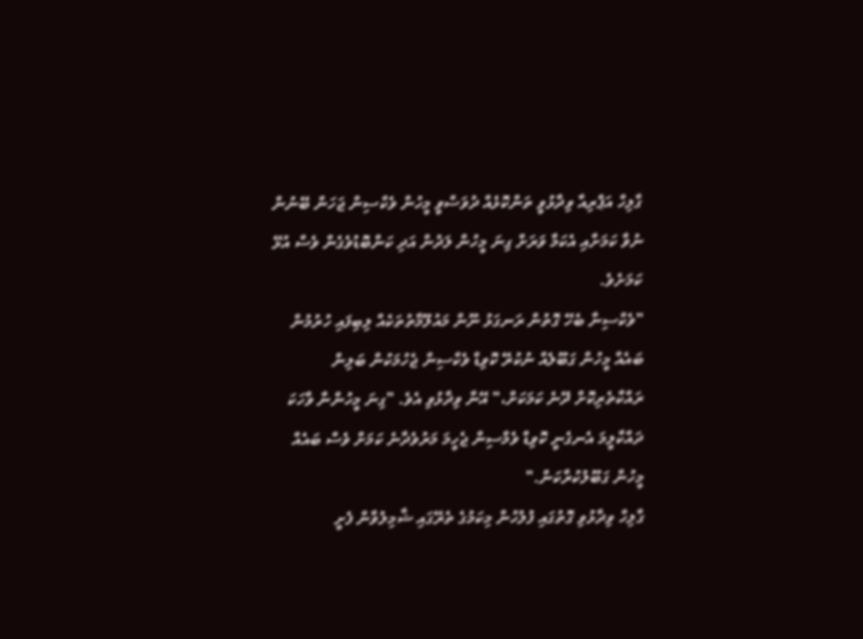ގާލިހް އަޕްރިއާ ވިދާޅުވީ ތަންކޮޅެއް ދުވަސްވީ މީހުން ވެކްސިން ޖަހަން ބޭނުން ނުވާ ކަމަށާއި އެކަމާ ވަރަށް ގިނަ މީހުން ލަދުން އަދި ކަންބޮޑުވެގެން ވެސް އުޅޭ ކަމަށެވެ.
"ވެކްސިނާ ބެހޭ ގޮތުން ރަނގަޅު ނޫން މައުލޫމާތުތަކެއް ލިބިފައި ހުރުމުން ބައެއް މީހުން ގަބޫލެއް ނުކުރޭ ކޮވިޑް ވެކްސިން ޖެހުމަކުން ބަލިން ރައްކާތެރިކޮށް ދޭނެ ކަމަކަށް،" އޭނާ ވިދާޅުވި އެވެ. "ގިނަ މީހުންނާ ވާހަކަ ދައްކާލީމަ އެނގެނީ ކޮވިޑް ވެމްސިން ޖެހީމަ މަރުވެދާނެ ކަމަށް ވެސް ބައެއް މީހުން ގަބޫލުކުރާކަން."
ގާލިހް ވިދާޅުވި ގޮތުގައި ފުލުހުން މިކަމުގެ ތެރޭގައި ޝާމިލުވާން ފެށީ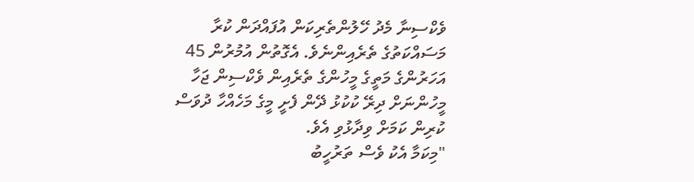ވެކްސިނާ މެދު ހޭލުންތެރިކަން އުފައްދަން ކުރާ މަސައްކަތުގެ ތެރެއިންނެވެ. އެގޮތުން އުމުރުން 45 އަހަރުންގެ މަތީގެ މީހުންގެ ތެރެއިން ވެކްސިން ޖަހާ މީހުންނަށް ދިރޭ ކުކުޅު ދޭން ފެށީ މީގެ މަހެއްހާ ދުވަސް ކުރިން ކަމަށް ވިދާޅުވި އެވެ.
"މިކަމާ އެކު ވެސް ތަރުހީބު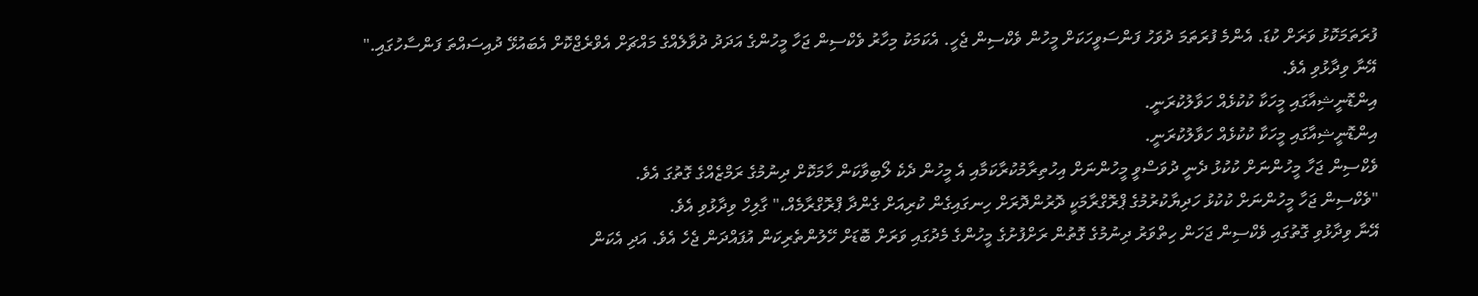ފުރަތަމަކޮޅު ވަރަށް ކުޑަ. އެންމެ ފުރަތަމަ ދުވަހު ފަންސަވީހަކަށް މީހުން ވެކްސިން ޖެހީ. އެކަމަކު މިހާރު ވެކްސިން ޖަހާ މީހުންގެ އަދަދު ދުވާލެއްގެ މައްޗަށް އެވްރެޖްކޮށް އެބައުޅޭ ދުއިސައްތަ ފަންސާހުގައި." އޭނާ ވިދާޅުވި އެވެ.
އިންޑޮނީޝިއާގައި މީހަކާ ކުކުޅެއް ހަވާލުކުރަނީ.
އިންޑޮނީޝިއާގައި މީހަކާ ކުކުޅެއް ހަވާލުކުރަނީ.
ވެކްސިން ޖަހާ މީހުންނަށް ކުކުޅު ދެނީ ދުވަސްވީ މީހުންނަށް އިހުތިރާމުކުރާކަމާއި އެ މީހުން ދެކެ ލޯބިވާކަން ހާމަކޮށް ދިނުމުގެ ރަމްޒެއްގެ ގޮތުގަ އެވެ.
"ވެކްސިން ޖަހާ މީހުންނަށް ކުކުޅު ހަދިޔާކުރުމުގެ ޕްރޮގްރާމަކީ ދޮރުންދޮރަށް ހިނގައިގެން ކުރިއަށް ގެންދާ ޕްރޮގްރާމެއް،" ގާލިހް ވިދާޅުވި އެވެ.
އޭނާ ވިދާޅުވި ގޮތުގައި ވެކްސިން ޖަހަން ހިތްވަރު ދިނުމުގެ ގޮތުން ރަށްފުށުގެ މީހުންގެ މެދުގައި ވަރަށް ބޮޑަށް ހޭލުންތެރިކަން އުފައްދަން ޖެހެ އެވެ. އަދި އެކަން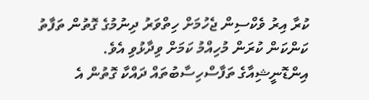ކުރާ އިރު ވެކްސިން ޖެހުމަށް ހިތްވަރު ދިނުމުގެ ގޮތުން ތަފާތު ކަންކަން ކުރަން މުހިއްމު ކަމަށް ވިދާޅުވި އެވެ.
އިންޑޮނީޝިއާގެ ތަފާސްހިސާބުތައް ދައްކާ ގޮތުން އެ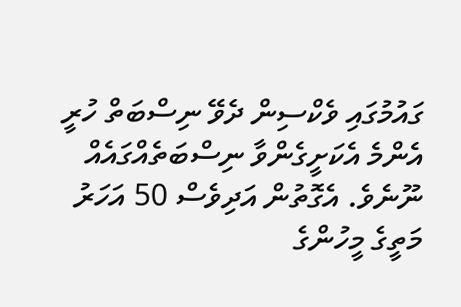ގައުމުގައި ވެކްސިން ދެވޭ ނިސްބަތް ހުރީ އެންމެ އެކަށީގެންވާ ނިސްބަތެއްގައެއް ނޫނެވެ. އެގޮތުން އަދިވެސް 50 އަހަރު މަތީގެ މީހުންގެ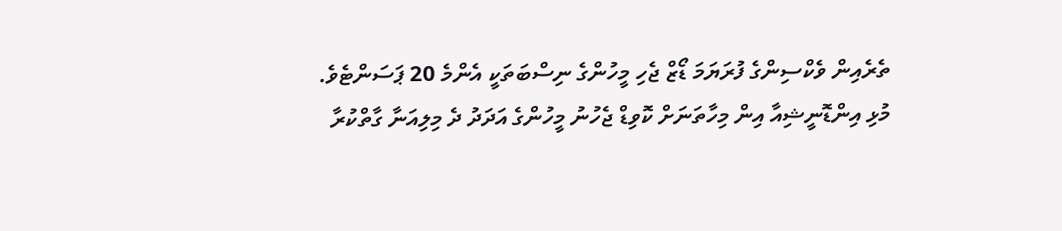ތެރެއިން ވެކްސިންގެ ފުރަޔަމަ ޑޯޒް ޖެހި މީހުންގެ ނިސްބަތަކީ އެންމެ 20 ޕަސަންޓެވެ.
މުޅި އިންޑޮނީޝިއާ އިން މިހާތަނަށް ކޮވިޑް ޖެހުނު މީހުންގެ އަދަދު ދެ މިލިއަނާ ގާތްކުރާ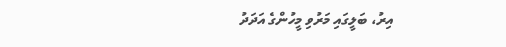އިރު، ބަލީގައި މަރުވި މީހުންގެ އަދަދު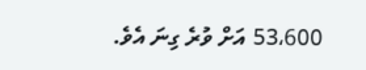53،600 އަށް ވުރެ ގިނަ އެވެ.